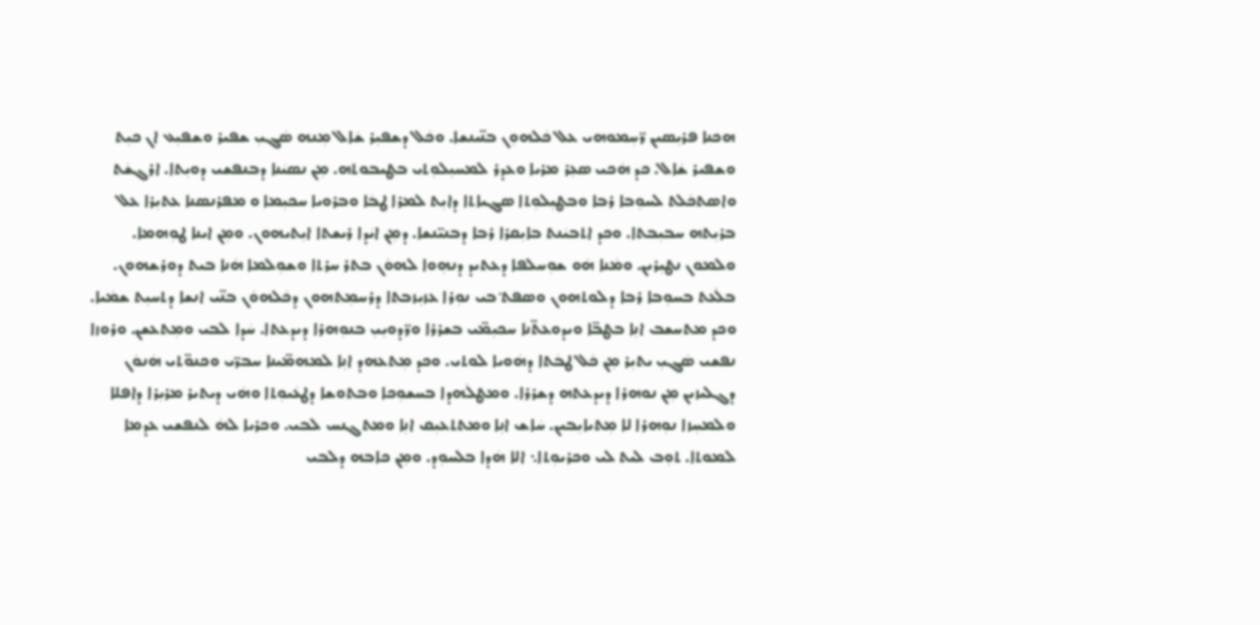ܗܟܢܐ ܦܪܝܼܣܝܢ ܪ̈ܚܼܡܘܗܝ ܥܠ ܟܿܠܗܘܼܢ ܒܢ̈ܝܢܫܐ. ܘܟܿܠ ܕܫܦܝܼܪ ܫܿܐܠ ܡܼܢܗ ܣܿܓܝܼ ܫܦܝܪ ܘܫܦܝܼܥ ܐܢ ܟܝܼܬ ܘܫܦܝܪ ܫܿܐܠ. ܟܕ ܗܿܟܝ ܣܥܼܪ ܡܪܝܐ ܘܥܕܪ ܠܡܚܝܼܠܘܼܬܝ ܒܛܝܒܘܬܗ. ܡܼܢ ܢܣܝܿܢܐ ܕܒܢܦܫܝ ܕܘܝܼܬܐ. ܐܪܓܫܿܬ ܘܐܣܬܟܿܠܬ ܠܚܘܼܒܐ ܪܒܐ ܘܒܛܝܼܠܘܼܬܐ ܣܓܝܐܬܐ ܕܐܝܼܬ ܠܡܪܐ ܛܒܿܐ ܘܒܪܘܝܐ ܚܟܝܼܡܐ ܘ ܡܦܪܢܣܢܐ ܥܬܝܼܪܐ ܥܠ ܒܪܝܼܬܗ ܚܒܝܼܒܬܐ. ܘܟܕ ܐܬܒܝܿܢܬ ܒܐܝܼܩܪܐ ܪܒܐ ܕܒܢܝ̈ܢܫܐ. ܕܡܼܢ ܐܝܿܕܐ ܪܝܫܬܐ ܐܝܼܬܝܗܘܢ. ܘܡܼܢ ܐܝܢܐ ܛܘܼܗܡܐ. ܘܠܡܘܢ ܢܛܝܼܪܝܢ. ܘܡܿܢܐ ܗܿܘ ܫܘܼܚܠܦܐ ܕܥܬܝܕ ܕܢܗܼܘܐ ܠܗܘܿܢ ܒܬܪ ܚܪܬܐ ܘܫܘܼܠܡܐ ܗܿܢܐ ܒܝܬ ܕܘܪܫܗܘܢ. ܒܠܿܥܬ ܒܚܘܼܒܐ ܪܒܐ ܕܠܘܬܗܘܢ ܘܣܦܬ݀ ܒܝ ܢܘܼܪܐ ܥܙܝܼܙܒܬܐ ܕܪܚܡܼܬܗܘܢ ܕܟܿܠܗܘܿܢ ܒܢ̈ܝ ܐܢܫܐ ܕܬܚܝܼܬ ܫܡܿܝܐ. ܘܟܕ ܡܬܚܫܒ ܐܢܼܐ ܒܛܒ̈ܐ ܘܝܕܘܥܬ̈ܢܐ ܚܟܝܼܡ̈ܝ ܒܫܪܪܐ ܘܪ̈ܕܘܝܼܝܼ ܒܢܘܼܗܪܐ ܕܝܕܥܬܐ. ܚܿܕܐ ܠܒܝ ܘܡܼܬܥܫܢ. ܘܪܘܙܐ ܢܦܫܝ ܣܿܓܝܼ ܝܬܝܼܪ ܡܼܢ ܟܿܠ ܛܒܿܬܐ ܕܗܿܘܝܐ ܠܘܬܝ. ܘܟܕ ܡܼܬܥܗܕ ܐܢܼܐ ܠܡܗܡ̈ܝܢܐ ܚܒܪ̈ܝ ܘܟܢܘ̈ܬܝ ܗܿܢܘܿܢ ܕܓܠܝܙܝܢ ܡܼܢ ܢܘܗܪܐ ܕܝܕܥܬܗ ܕܫܪܪܐ. ܘܡܛܠܿܗܕܐ ܒܚܫܘܼܟܐ ܘܒܬܘܫܐ ܕܛܥܿܝܘܼܬܐ ܘܗܿܝ ܕܝܬܝܪ ܡܪܝܼܪܐ ܕܐܦܠܐ ܘܠܡܚܼܙܐ ܢܘܼܗܪܐ ܠܐ ܡܼܬܝܐܝܼܒܝܢ. ܚܿܐܫ ܐܢܼܐ ܘܡܬܬܥܝܼܩ ܐܢܼܐ ܘܡܬܓܢܚ ܠܒܝ. ܘܟܪܝܐ ܠܗܿ ܠܢܦܫܝ ܥܕܡܐ ܠܡܘܬܐ. ܬܘܼܒ ܠܝܬ ܠܝ ܘܟܪܝܘܼܬܐ܆ ܐܠܐ ܗܿܕܐ ܒܠܚܘܼܕ. ܘܡܼܢ ܟܐܒܗ ܕܠܒܝ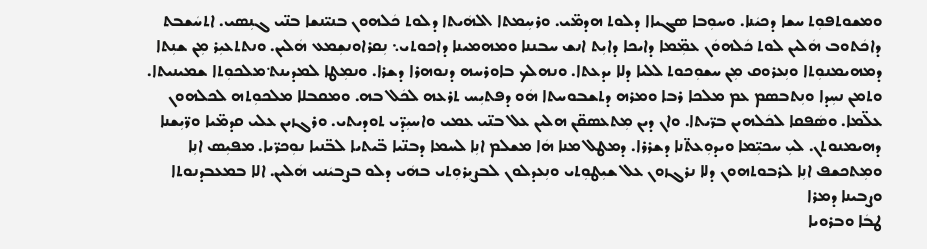ܘܡܫܘܬܦܘܼܬ ܚܫܐ ܕܟܝܿܢܐ. ܘܚܘܼܒܐ ܣܓܝܐܐ ܕܠܘܬ ܗܕܡ̈ܝ. ܘܪܚܼܡܬܐ ܐܠܗܿܝܬܐ ܕܠܘܬ ܟܿܠܗܘܢ ܒܢܝ̈ܢܫܐ ܒܢ̈ܝ ܓܢܼܣܝ. ܐܬܚܿܫܒܬ ܕܐܟܿܬܘܒ ܗܿܠܝܢ ܠܘܬ ܟܿܠܗܘܿܢ ܥܡܼ̈ܡܐ ܕܐܝܟܐ ܕܐܝܼܬ ܐܢܫ ܚܒܢܢܐ ܘܡܗܡܝܢܐ ܕܐܟܘܬܝ܆ ܢܼܩܪܐܘܢܫܼܡܥ ܗܿܠܝܢ. ܘܢܬܬܥܝܼܪ ܡܼܢ ܫܢܼܬܐ ܕܡܗܝܡܢܘܼܬܐ ܘܢܼܥܪܘܩ ܡܼܢ ܚܫܘܼܟܘܬ ܠܠܝܐ ܕܠܐ ܝܕܥܬܐ. ܘܢܗܠܟ ܒܐܘܪܚܗ ܕܢܘܗܪܐ ܕܫܪܐ. ܘܢܡܼܛܐ ܠܡܕܝܢܬ݀ ܡܠܟܘܼܬܐ ܫܡܝܢܝܬܐ. ܘܬܡܢ ܢܚܼܕܐ ܘܢܼܬܒܣܡ ܥܡ ܡܠܟܐ ܪܒܐ ܘܡܪܗ ܕܬܫܒܘܚܬܐ ܗܿܘ ܕܦܬܝܼܚ ܬܪܥܗ ܠܟܿܠ ܒܗ. ܘܡܩܒܠܐ ܡܠܟܘܼܬܗ ܠܟܠܗܘܢ ܥܠ̈ܡܐ. ܘܣܿܦܩܐ ܠܟܿܠܗܝܢ ܒܪ̈ܝܬܐ. ܘܐܢ ܕܝܢ ܡܼܬܥܣܩ̈ܢ ܗܠܝܢ ܥܠ ܒܢ̈ܝ ܥܡܝ ܘܐܚܝܼܕ̈ܝ ܬܘܕܝܬܝ. ܘܪܓܙܝܢ ܥܠܝ ܩܕܡ̈ܝܐ ܘܪ̈ܝܼܫܢܐ ܕܗܝܡܢܘܬܢ. ܠܝܼ ܚܟܝܼ̈ܡܐ ܘܝܕܘܼܥܬ̈ܢܐ ܕܫܪܪܐ. ܕܡܛܠ ܡܢܐ ܗܿܐ ܡܫܠܡ ܐܢܼܐ ܠܚܡܐ ܕܒܢ̈ܝܐ ܒ̈ܝܬܝܐ ܠܒ̈ܢܝܐ ܢܘܼܟܪ̈ܝܐ. ܡܦܝܼܣ ܐܢܼܐ ܘܡܼܬܟܫܦ ܐܢܼܐ ܠܪܒܘܬܗܘܢ ܕܠܐ ܢܪܓܙܘܢ ܥܠ ܫܝܼܛܘܼܬܝ ܘܢܼܥܕܠܘܢ ܠܒܨܝܼܪܘܼܬܝ ܒܗܿܝ ܕܠܘ ܒܨܒܝܿܢܝ ܗܿܠܝܢ. ܐܠܐ ܒܡܥܒܕܢܘܬܐ ܘܨܒܝܢܐ ܕܡܪܐ
ܛܒܿܐ ܘܒܪܘܝܐ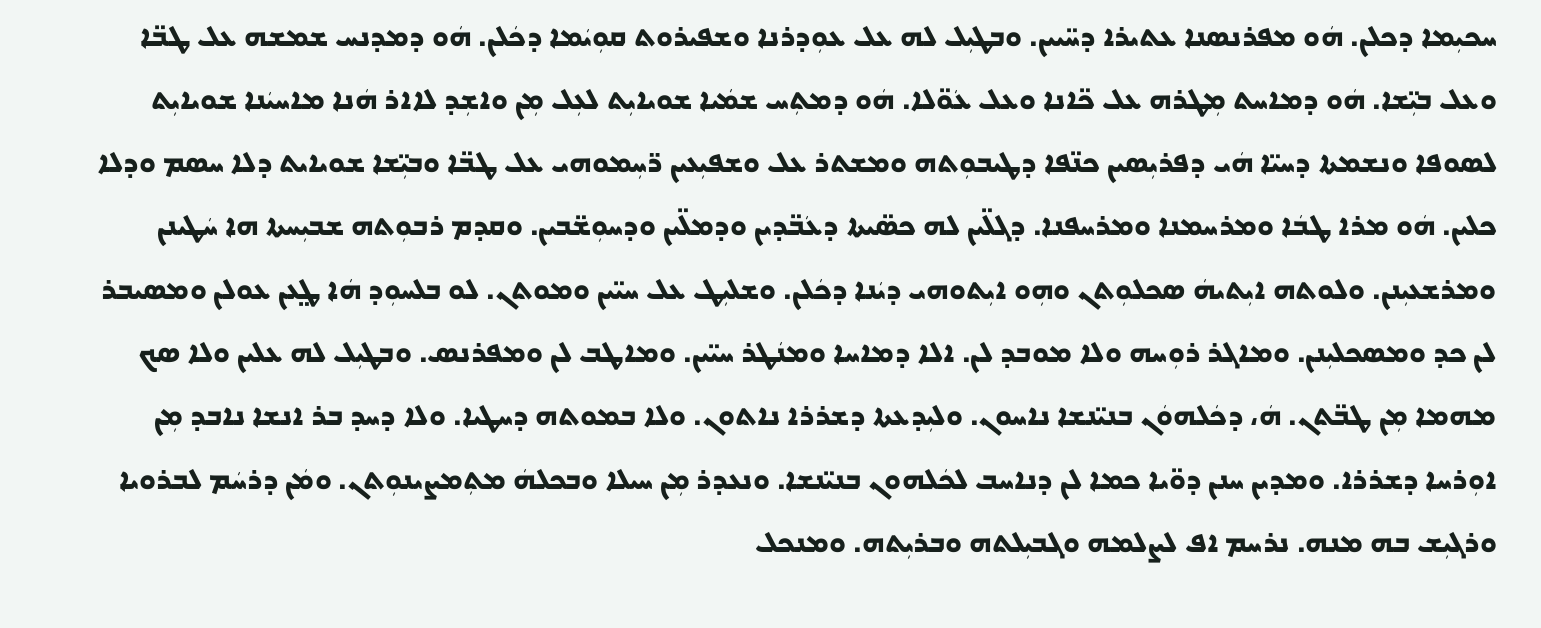ܚܟܝܼܡܐ ܕܟܠܢ. ܗܿܘ ܡܦܪܢܣܢܐ ܥܬܝܪܐ ܕܚ̈ܝܝܢ. ܘܒܛܝܼܠ ܠܗ ܥܠ ܥܘܼܕܪܢܐ ܘܫܦܝܪܘܬ ܩܘܼܝܿܡܐ ܕܟܿܠܢ. ܗܿܘ ܕܡܕܢܚ ܫܡܫܗ ܥܠ ܛܒ̈ܐ ܘܥܠ ܒܝܼ̈ܫܐ. ܗܿܘ ܕܡܐܚܬ ܡܼܛܪܗ ܥܠ ܟ̈ܐܢܐ ܘܥܠ ܥܿܘ̈ܠܐ. ܗܿܘ ܕܡܬܼܚ ܫܡܿܝܐ ܫܘܝܐܝܼܬ ܠܥܼܠ ܡܼܢ ܘܐܫܼܕ ܠܐܐܪ ܗܿܢܐ ܡܐܚܝܿܢܐ ܫܘܝܐܝܼܬ ܠܣܘܦܐ ܘܢܫܡܬܐ ܕܚܝ̈ܐ ܗܿܝ ܕܦܪܝܼܣܝܢ ܟܢ̈ܦܐ ܕܛܝܒܘܼܬܗ ܘܡܫܬܪ ܥܠ ܘܫܦܝܼܥܝܢ ܪ̈ܚܼܡܘܗܝ ܥܠ ܛܒ̈ܐ ܘܒܝܼ̈ܫܐ ܫܘܝܐܝܬ ܕܠܐ ܚܣܡ ܘܕܠܐ ܟܠܝܢ. ܗܿܘ ܡܪܐ ܛܒܿܐ ܘܡܪܚܡܢܐ ܘܡܪܚܦܢܐ. ܕܓܠ̈ܝܢ ܠܗ ܟܣ̈ܝܬܐ ܕܥܿܒ̈ܕܝܢ ܘܕܡܠ̈ܝܢ ܘܕܚܘܼܫ̈ܒܝܢ. ܘܩܕܡ ܪܒܘܼܬܗ ܫܒܝܼܚܬܐ ܗܐ ܚܿܛܝܢܢ ܘܡܪܫܥܝܼܢܢ. ܘܠܘܬܗ ܐܝܼܬܝܗܿ ܣܟܠܘܼܬܢ ܘܗܼܘ ܐܝܼܬܘܗܝ ܕܝܿܢܐ ܕܟܿܠܢ. ܘܫܠܝܼܛ ܥܠ ܚܝ̈ܝܢ ܘܡܘܬܢ. ܠܘ ܒܠܚܘܼܕ ܗܿܐ ܛ݀ܥܢ ܥܘܠܢ ܘܡܣܝܒܪ ܠܢ ܟܕ ܘܡܣܟܠܝܼܢܢ. ܘܡܐܓܪ ܪܘܼܚܗ ܘܠܐ ܡܘܒܕ ܠܢ. ܐܠܐ ܕܡܐܚܐ ܘܡܢܿܛܪ ܚܝ̈ܝܢ. ܘܡܐܛܒ ܠܢ ܘܡܦܪܢܣ. ܘܒܛܝܼܠ ܠܗ ܥܠܝܢ ܘܠܐ ܣܟ ܡܗܡܐ ܡܼܢ ܛܒ̈ܬܢ. ܗܿ، ܕܟܿܠܗܘܿܢ ܒܢܝ̈ܢܫܐ ܢܐܚܘܢ. ܘܠܝܼܕܥܬܐ ܕܫܪܪܐ ܢܐܬܘܢ. ܘܠܐ ܒܡܘܬܗ ܕܚܛܝܐ. ܘܠܐ ܕܚܕ ܒܪ ܐܢܫܐ ܢܐܒܕ ܡܼܢ ܐܘܼܪܚܐ ܕܫܪܪܐ. ܘܡܕܝܢ ܚܢܢ ܕܘ̈ܝܐ ܟܡܐ ܠܢ ܕܢܐܚܒ ܠܟܿܠܗܘܢ ܒܢܝ̈ܢܫܐ. ܘܢܥܕܪ ܡܼܢ ܚܝܠܐ ܘܒܟܠܗܿ ܡܬܼܡܨܝܢܘܼܬܢ. ܘܡܿܢ ܕܪܚܿܡ ܠܒܪܘܝܐ ܘܪܓܝܼܫ ܒܗ ܡܢܗ. ܢܪܚܡ ܐܦ ܠܨܠܡܗ ܘܓܒܝܼܠܬܗ ܘܒܪܝܼܬܗ. ܘܡܢܟܠ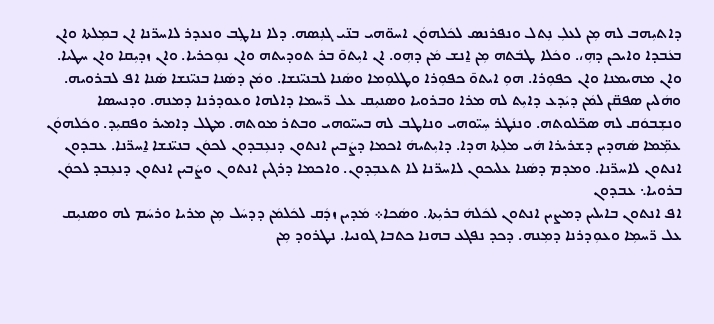ܕܐܬܝܼܗܒ ܠܗ ܡܼܢ ܠܥܠܼ ܢܼܬܠ ܘܢܦܪܢܣ ܠܟܿܠܗܘܿܢ ܐܚܘ̈ܗܝ ܒܢ̈ܝ ܓܢܼܣܗ. ܕܠܐ ܢܐܛܼܒ ܘܢܥܕܪ ܠܐܚܪ̈ܢܐ ܐܢ ܒܡܼܠܬܐ ܘܐܢ ܒܥܿܒܕܐ ܘܐܝܟܢ ܕܗܼ،. ܘܟܿܠܐ ܛܒܿܬܗ ܡܼܢ ܐ̱ܢܫ ܡܿܢ ܕܗܼܘ. ܐܢ ܐܝܼܬܘ̄ ܒܪ ܬܘܕܝܬܗ ܘܐܢ ܢܘܼܟܪܝܐ. ܘܐܢ ܙܕܝܼܩܐ ܘܐܢ ܚܛܝܐ. ܘܐܢ ܡܗܝܡܢܐ ܘܐܢ ܟܦܘܼܪܐ. ܗܘܼ ܐܝܬܘ̄ ܟܦܘܼܪܐ ܘܛܠܘܼܡܐ ܘܣܿܢܐ ܠܒܢܝ̈ܢܫܐ. ܘܡܿܢ ܕܣܿܢܐ ܒܢܝ̈ܢܫܐ ܣܿܢܐ ܐܦ ܠܒܪܘܝܗ. ܘܗܿܠܝܢ ܣܦܩ̈ܢ ܠܡܿܢ ܕܝܿܕܥ ܕܐܝܼܬ ܠܗ ܡܪܐ ܘܒܪܘܝܐ ܘܣܢܝܼܩ ܥܠ ܪ̈ܚܡܐ ܕܐܠܗܐ ܘܥܘܕܪܢܐ ܕܡܢܗ. ܘܕܢܚܣܐ ܘܢܫܼܒܘܿܩ ܠܗ ܣܟ̈ܠܘܬܗ. ܘܢܢܿܛܪ ܚܼܝ̈ܘܗܝ ܘܢܐܛܒ ܠܗ ܒܚܝ̈ܘܗܝ ܘܒܬܪ ܡܘܬܗ. ܡܛܠ ܕܐܡܝܪ ܘܦܩܝܼܕ. ܘܟܿܠܗܘܿܢ ܥܡܼ̈ܡܐ ܣܿܗܕܝܢ ܕܫܪܝܪܐ ܗܿܝ ܡܠܼܬܐ ܗܕܐ. ܕܐܝܼܬܝܗܿ ܐܟܡܐ ܕܨܿܒܝܢ ܐܢܬܘܢ ܕܢܥܼܒܕܘܢ ܠܟܘܿܢ ܒܢܝ̈ܢܫܐ ܐ̱ܚܪ̈ܢܐ. ܥܒܕܘܢ ܐܢܬܘܢ ܠܐܚܪ̈ܢܐ. ܘܡܕܡ ܕܣܿܢܐ ܥܠܝܟܘܢ ܠܐܚܪ̈ܢܐ ܠܐ ܬܥܒܼܕܘܢ. ܘܐܟܡܐ ܕܪܓܝܢ ܐܢܬܘ ܢ ܘܨܿܒܝܢ ܐܢܬܘܢ ܕܢܥܼܒܕ ܠܟܘܿܢ ܒܪܘܝܐ܆ ܥܒܕܘܢ
ܐܦ ܐܢܬܘܢ ܒܐܝܠܝܢ ܕܡܨܝܢ ܐܢܬܘܢ ܠܟܿܠܗܿ ܒܪܝܼܬܐ. ܘܣܿܟܐ܀ ܡܿܕܝܢ ܙܕܿܩ ܠܟܿܠܡܿܢ ܕܕܚܿܠ ܡܼܢ ܡܪܝܐ ܘܪܚܿܡ ܠܗ ܘܣܢܝܼܩ ܥܠ ܪ̈ܚܡܼܐ ܘܥܘܼܕܪܢܐ ܕܡܼܢܗ. ܕܟܕ ܢܦܓܥ ܒܗܢܐ ܟܬܒܐ ܓܘܢܝܐ. ܢܛܪܘܕ ܡܼܢ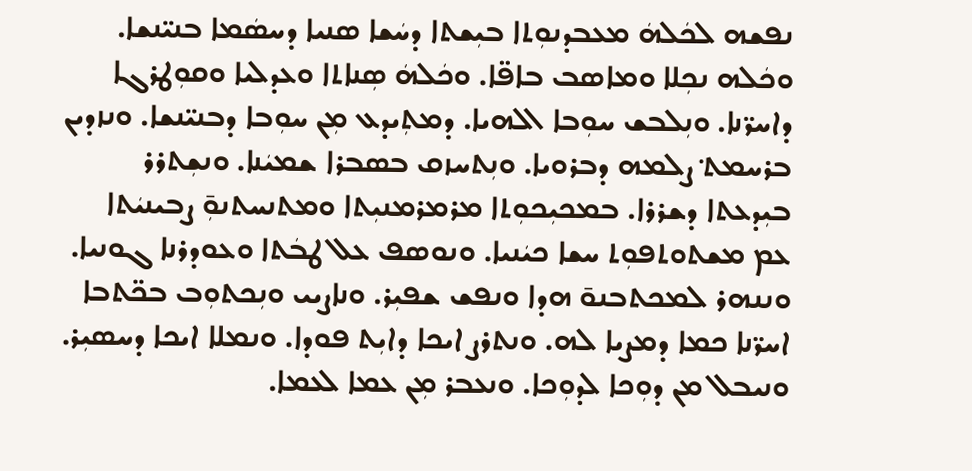ܢܦܫܗ ܠܟܿܠܗܿ ܡܥܒܕܢܘܼܬܐ ܒܝܼܫܬܐ ܕܚܿܫܐ ܣܢܝܐ ܕܚܣܿܡܐ ܒܢܝ̈ܢܫܐ. ܘܟܿܠܗ ܢܟܼܠܐ ܘܡܐܣܒ ܒܐܦ̈ܐ. ܘܟܿܠܗܿ ܣܼܢܐܬܐ ܘܥܕܠܝܐ ܘܩܘܼܛܪܓܐ ܕܐܚܪ̈ܢܐ. ܘܢܼܠܒܫ ܚܘܼܒܐ ܐܠܗܝܐ. ܕܡܬܼܝܕܥ ܡܼܢ ܚܘܼܒܐ ܕܒܢܝ̈ܢܫܐ. ܘܢܙܕܝܢ ܒܪܚܡܬ݀ ܨܠܡܗ ܕܒܪܘܝܐ. ܘܢܼܬܚܙܩ ܒܣܒܪܐ ܫܡܝܿܢܐ. ܘܢܫܼܬܪܪ ܒܝܼܕܥܬܐ ܕܫܪܪܐ. ܒܡܟܝܼܟܘܼܬܐ ܡܪܡܪܡܢܝܼܬܐ ܘܡܬܢܚܬܢܘܼ̄ ܨܒܝܢܝܿܬܐ ܥܡ ܡܫܬܘܬܦܘܼܬ ܚܫܐ ܟܝܿܢܝܐ. ܘܢܘܣܦ ܥܠ ܛܒܿܬܐ ܘܥܘܕܪܢܐ ܓܘܢܝܐ. ܘܢܢܗܪ ܠܡܟܬܒܢܘ̄ ܗܕܐ ܘܢܦܫ ܫܦܝܼܪ. ܘܢܐܨܝܝ ܘܢܼܟܬܘܼܒ ܒܟ̈ܬܒܐ ܐܚܪ̈ܢܐ ܟܡܐ ܕܡܨܝܐ ܠܗ. ܘܢܬܪܨ ܐܝܟܐ ܕܐܝܼܬ ܦܘܕܐ. ܘܢܡܠܐ ܐܝܟܐ ܕܚܣܝܼܪ. ܘܢܝܒܠ ܡܢ ܕܘܼܟܐ ܠܕܘܼܟܐ. ܘܢܥܒܪ ܡܼܢ ܥܡܐ ܠܥܡܐ.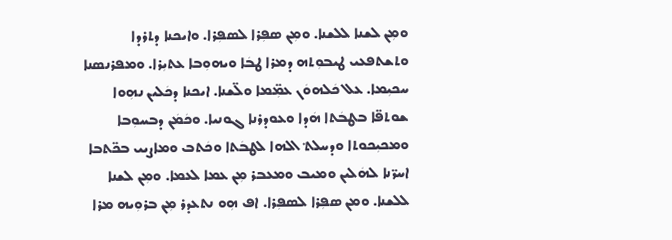ܘܡܼܢ ܠܫܢܐ ܠܠܫܢܐ. ܘܡܼܢ ܣܦܼܪܐ ܠܣܦܼܪܐ. ܘܐܝܟܢܐ ܕܬܪܕܐ ܘܬܫܬܦܥܝ ܛܝܒܘܼܬܗ ܕܡܪܐ ܛܒܿܐ ܘܝܗܘܼܒܐ ܥܬܝܼܪܐ. ܘܡܦܪܢܣܢܐ ܚܟܝܼܡܐ. ܥܠ ܟܿܠܗܘܿܢ ܥܡܼ̈ܡܐ ܘܠ̈ܫܢܐ. ܐܝܟܢܐ ܕܟܿܠܝܢ ܢܗܼܘܐ ܫܘܬܦ̈ܐ ܒܛܒܿܬܐ ܗܿܕܐ ܘܥܘܕܪܢܐ ܓܘܢܝܐ. ܘܟܿܡܿܢ ܕܒܚܘܼܒܐ ܘܡܟܝܼܟܘܬܐ ܘܕܚܠܬ݀ ܐܠܗܐ ܠܛܒܿܬܐ ܘܟܿܬܒ ܘܡܐܨܝܝ ܒܟ̈ܬܒܐ ܐܚܪ̈ܢܐ ܠܗܿܠܝܢ ܘܡܝܒ ܘܡܥܒܪ ܡܼܢ ܥܡܐ ܠܥܡܐ. ܘܡܼܢ ܠܫܢܐ ܠܠܫܢܐ. ܘܡܢ ܣܦܼܪܐ ܠܣܦܼܪܐ. ܐܦ ܗܼܘ ܢܬܥܕܪ ܡܼܢ ܒܪܘܼܝܗ ܡܪܐ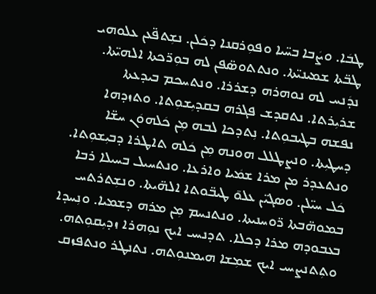ܛܒܿܐ. ܘܨܿܒܐ ܒܚ̈ܝܐ ܘܦܘܼܪܩܢܐ ܕܟܿܠܢ. ܢܫܼܬܦ̈ܥܢ ܥܠܘܗܝ ܛܒ̈ܬܐ ܫܡܝܢܝ̈ܬܐ. ܘܢܬܬܘܣ̈ܦܢ ܠܗ ܒܘܼܪ̈ܟܬܐ ܐܠܗܝ̈ܬܐ. ܢܕܿܢܚ ܠܗ ܢܘܗܪܗ ܕܫܪܪܐ. ܘܢܬܚܟܡ ܒܝܕܥܬܐ ܫܪܝܼܪܬܐ. ܢܬܩܕܫ ܦܓܪܗ ܒܩܕܝܼܫܘܼܬܐ. ܘܬܙܕܗܐ ܢܦܫܗ ܒܛܝܒܘܼܬܐ. ܢܼܬܕܟܐ ܠܒܗ ܡܼܢ ܟܿܠܗܘܿܢ ܚܫ̈ܐ ܕܚܛܝܼܬܐ. ܘܢܨܛܠܠ ܗܘܢܗ ܡܼܢ ܟܿܠܗ ܬܐܛܪܐ ܕܒܝܼܫܘܼܬܐ. ܘܢܬܥܕܪ ܡܢ ܡܪܐ ܫܡܿܝܐ ܘܐܪܥܐ. ܘܢܬܚܝܠ ܒܚܝܠܐ ܪܒܐ ܟܿܠ ܚܝ̈ܠܢ. ܘܣܓܝ̈ܢ ܥܠܘ̄ ܛܝܒ̈ܘܬܐ ܐܠܗ̈ܝܬܐ. ܘܢܫܼܬܪܬܚ ܒܡܘܗ̈ܒܬܐ ܪ̈ܘܚܢܝܬܐ. ܘܢܬܢܚܡ ܡܼܢ ܡܪܗ ܕܫܡܝܐ. ܘܢܼܚܕܐ ܒܥܒܘܕܗ ܡܪܐ ܕܟܠܐ. ܬܕܢܚܝ ܐܝܟ ܢܘܼܗܪܐ ܙܕܝܼܩܘܼܬܗ. ܘܬܼܬܢܨܚܝ ܐܝܟ ܫܡܼܫܐ ܗܝܡܢܘܼܬܗ. ܢܬܢܛܪ ܘܢܬܦܙܩ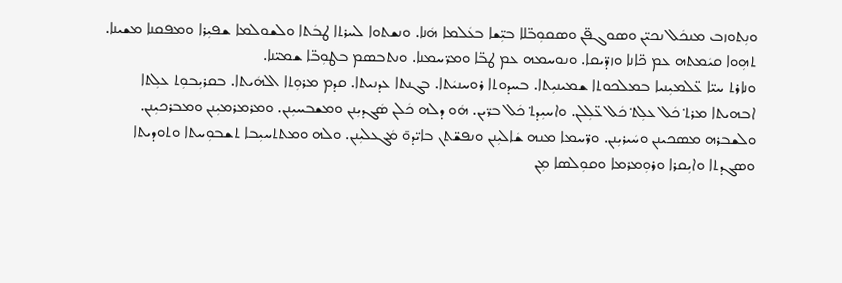ܘܢܼܬܘܙܒ ܡܢܟܿܠ ܢܟܝ̈ܢ ܘܣܘܓܦ̈ܢ ܘܣܩܘܼܒ̈ܠܐ ܒܝܼ̈ܫܐ ܒܥܿܠܡܐ ܗܿܢܐ. ܘܢܫܬܘܐ ܠܚܪܬܐ ܛܒܿܬܐ ܘܠܫܘܠܡܐ ܫܦܝܼܪܐ ܘܡܦܩܢܐ ܡܫܝܢܐ. ܬܗܼܘܐ ܩܝܿܡܬܗ ܥܡ ܟ̈ܐܢܐ ܘܙܕ̈ܝܩܐ. ܘܢܘܚܡܗ ܥܡ ܛܒ̈ܐ ܘܡܪ̈ܚܡܢܐ. ܘܢܬܒܣܡ ܒܛܘܼܒ̈ܐ ܫܡܝ̈ܢܐ.
ܘܢܐܪܬ ܚܝ̈ܐ ܥ̈ܠܡܝܼܢܝܐ ܒܡܠܟܘܬܐ ܫܡܝܢܝܼܬܐ. ܒܚܕܘܬܐ ܪܘܚܢܝܿܬܐ. ܒܓܢܬܐ ܥܕܢܝܬܐ. ܩܕܡ ܡܪܘܼܬܐ ܐܠܗܿܝܬܐ. ܒܩܪܝܼܒܘܼܬ ܥܠܼܬܐ ܐܒܗܝܬܐ ܡܪܬ݀ ܟܿܠ ܥܠܼܬ݀ ܟܿܠ ܥ̈ܠܼܠܢ. ܘܐܚܝܼܕܬ݀ ܟܿܠ ܒܪ̈ܝܢ. ܗܿܘ ܕܠܗ ܟܿܠܢ ܣܿܓܕܝܼܢܢ ܘܡܫܒܚܝܼܢܢ. ܘܡܪܡܪܡܝܼܢܢ ܘܡܒܪܟܝܼܢܢ. ܘܠܫܒܪܗ ܡܣܟܝܢܢ ܘܚܿܝܪܝܼܢܢ. ܘܪ̈ܚܡܐ ܡܢܗ ܫܿܐܠܝܼܢܢ ܘܢܦܫ̈ܬܢ ܒܐܝ̈ܕܘ̄ ܡܿܓܥܠܝܼܢܢ. ܘܠܗ ܘܡܬܬܚܝܼܒܐ ܬܫܒܘܼܚܬܐ ܘܬܘܕܝܬܐ ܘܣܓܕܬܐ ܘܐܝܼܩܪܐ ܘܪܘܼܡܪܡܐ ܘܩܘܼܠܣܐ ܡܼܢ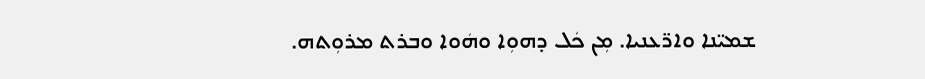ܫܡܝ̈ܢܐ ܘܐܪ̈ܥܢܝܐ. ܡܼܢ ܟܿܠ ܕܗܘܼܐ ܘܗܿܘܐ ܘܒܪܬ ܡܪܘܼܬܗ.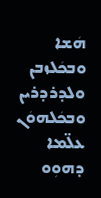ܗܿܫܐ ܘܒܟܿܠܙܒܢ ܘܠܕܪܕܪܝܢ ܘܒܟܿܠܗܘܿܢ ܥܠ̈ܡܐ ܕܗܘܼܘ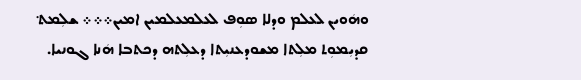ܘܗܿܘܝܢ ܠܥܠܡ ܘܕܠܐ ܣܘܼܦ ܠܥܠܡܥܠܡܝܢ ܐܡܝܢ܀܀܀ ܫܠܼܡܬ݀ ܩܕܝܼܡܘܼܬ ܡܠܼܬܐ ܡܫܘܕܥܢܝܼܬܐ ܕܥܠܼܬܗ ܕܟܬܒܐ ܗܿܢܐ ܓܘܢܝܐ.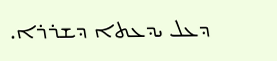ܕܥܠ ܝܕܥܬܐ ܕܫܪܪܐ.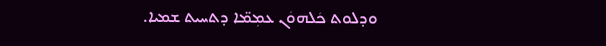ܘܕܠܘܬ ܟܿܠܗܘܿܢ ܥܡܼܡ̈ܐ ܕܬܚܝܬ ܫܡܝܐ.